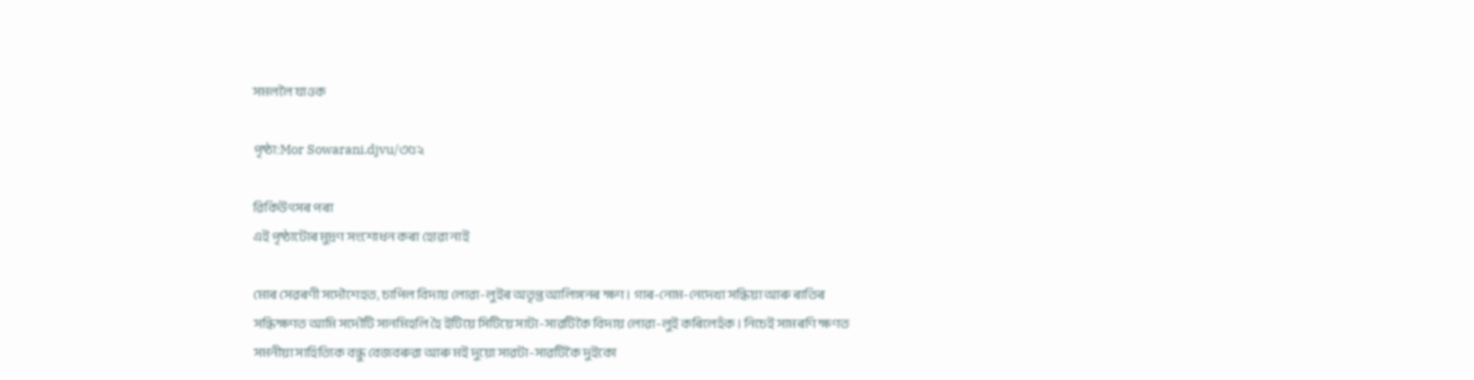সমললৈ যাওক

পৃষ্ঠা:Mor Sowarani.djvu/৩৫২

ৱিকিউৎসৰ পৰা
এই পৃষ্ঠাটোৰ মুদ্ৰণ সংশোধন কৰা হোৱা নাই

মোৰ সেৱৰণী সদৌশেহত, চাপিল বিদায় লোৱা-লুইৰ অতৃপ্ত আলিঙ্গনৰ ক্ষণ। গাৰ-নোম-নেদেখা সন্ধিয়া আৰু ৰাতিৰ সন্ধিক্ষণত আমি সদৌটি সানমিহলি হৈ ইটিয়ে সিটিয়ে সাটা-সাৱটিকৈ বিদায় লোৱা-লুই কৰিলেহঁক। নিচেই সামৰণি ক্ষণত সমনীয়া সাহিত্যিক বন্ধু বেজবৰুৱা আৰু মই দুয়ো সাৱটা-সাৱটিকৈ দুইকো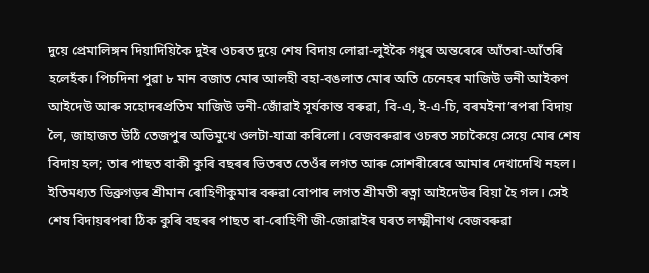দুয়ে প্ৰেমালিঙ্গন দিয়াদিয়িকৈ দুইৰ ওচৰত দুয়ে শেষ বিদায় লোৱা-লুইকৈ গধুৰ অন্তৰেৰে আঁতৰা-আঁতৰি হলেহঁক। পিচদিনা পুৱা ৮ মান বজাত মোৰ আলহী বহা-বঙলাত মোৰ অতি চেনেহৰ মাজিউ ভনী আইকণ আইদেউ আৰু সহোদৰপ্ৰতিম মাজিউ ভনী-জোঁৱাই সূৰ্যকান্ত বৰুৱা, বি-এ, ই-এ-চি, বৰমইনা’ৰপৰা বিদায় লৈ, জাহাজত উঠি তেজপুৰ অভিমুখে ওলটা-যাত্ৰা কৰিলো। বেজবৰুৱাৰ ওচৰত সচাকৈয়ে সেয়ে মোৰ শেষ বিদায় হল; তাৰ পাছত বাকী কুৰি বছৰৰ ভিতৰত তেওঁৰ লগত আৰু সোশৰীৰেৰে আমাৰ দেখাদেখি নহল। ইতিমধ্যত ডিব্ৰুগড়ৰ শ্ৰীমান ৰোহিণীকুমাৰ বৰুৱা বোপাৰ লগত শ্ৰীমতী ৰত্না আইদেউৰ বিয়া হৈ গল। সেই শেষ বিদায়ৰপৰা ঠিক কুৰি বছৰৰ পাছত ৰা-ৰোহিণী জী-জোৱাইৰ ঘৰত লক্ষ্মীনাথ বেজবৰুৱা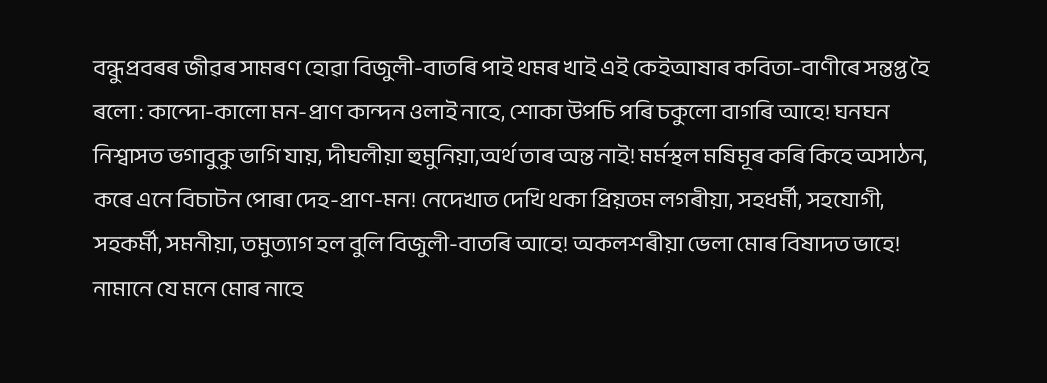বন্ধুপ্ৰবৰৰ জীৱৰ সামৰণ হোৱা বিজুলী-বাতৰি পাই থমৰ খাই এই কেইআষাৰ কবিতা-বাণীৰে সন্তপ্ত হৈ ৰলো : কান্দো-কালো মন-প্ৰাণ কান্দন ওলাই নাহে, শোকা উপচি পৰি চকুলো বাগৰি আহে! ঘনঘন নিশ্বাসত ভগাবুকু ভাগি যায়, দীঘলীয়া হুমুনিয়া,অৰ্থ তাৰ অন্ত নাই! মৰ্মস্থল মষিমূৰ কৰি কিহে অসাঠন, কৰে এনে বিচাটন পোৰা দেহ-প্ৰাণ-মন! নেদেখাত দেখি থকা প্ৰিয়তম লগৰীয়া, সহধৰ্মী, সহযোগী, সহকৰ্মী, সমনীয়া, তমুত্যাগ হল বুলি বিজুলী-বাতৰি আহে! অকলশৰীয়া ভেলা মোৰ বিষাদত ভাহে! নামানে যে মনে মোৰ নাহে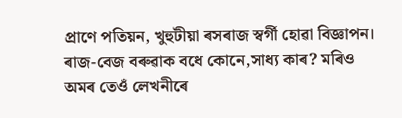প্ৰাণে পতিয়ন, খুহুটীয়া ৰসৰাজ স্বৰ্গী হোৱা বিজ্ঞাপন। ৰাজ-বেজ বৰুৱাক বধে কোনে,সাধ্য কাৰ? মৰিও অমৰ তেওঁ লেখনীৰে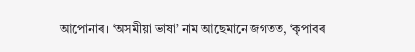আপোনাৰ। ‘অসমীয়া ভাষা’ নাম আছেমানে জগতত, ‘কৃপাবৰ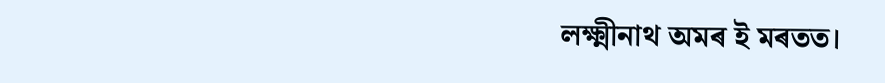লক্ষ্মীনাথ অমৰ ই মৰতত।